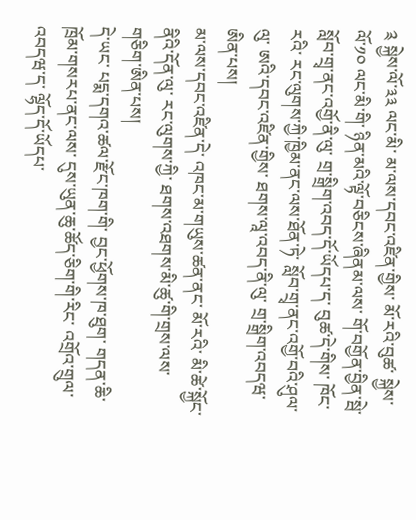༉ སྐྱེས་ལོ་༣༣ ལང་མི་ མ་ལས་དབང་འཛིན་གྱིས་ མོ་རའི་བུཚ་ སྐྱེས་ལོ་༡༠ ལང་མི་གི་ ཉིན་མའི་ལྟོ་བཅིངས་ཞིནམ་ལས་ གོ་བགྱོན་བྱིན་སྦེ་ སློབ་གྲྭ་ནང་འགྱོ་ནི་ལུ་ གྲ་སྒྲིག་འབད་དོ་ཡོདཔ་ད་ བུཚ་དེ་གིས་ ཁོང་རའི་ རང་ལུགས་ཀྱི་ཁྱིམ་ནང་ལས་ཐོན་ཏེ་ སློབ་གྲྭ་ནང་འགྱོ་བའི་ཤུལ་ལུ་ ཨའི་དབང་འཛིན་གྱིས་ ཐགས་ལཱ་འབད་ནི་ལུ་ གྲ་སྒྲིག་འབདཝ་ཨིན་པས།
མ་ལས་དབང་འཛིན་དེ་ འཁང་མ་གཡུས་ཚན་ནང་ མོ་རའི་ མི་ཚེ་སྐྱོང་ནིའི་དོན་ལུ་ རང་ལུགས་ཀྱི་ ཐགས་འཐགས་མི་ཚུ་གི་གྲས་ལས་ གཅིག་ཨིན་པས།
དེ་ཡང་ པདྨ་དགའ་ཚལ་རྫོང་ཁག་གི་ བྱང་ཕྱོགས་ཁ་ཐུག་ གདན་ཆི་ཁྲོམ་གསརཔ་ནང་ལས་ དུས་ཡུན་ཆུ་ཚོད་ཅིག་གི་རིང་ འགྲོའ་གྲུལ་འབདཝ་ད་ ལྷོད་དོ་ཡོདཔ་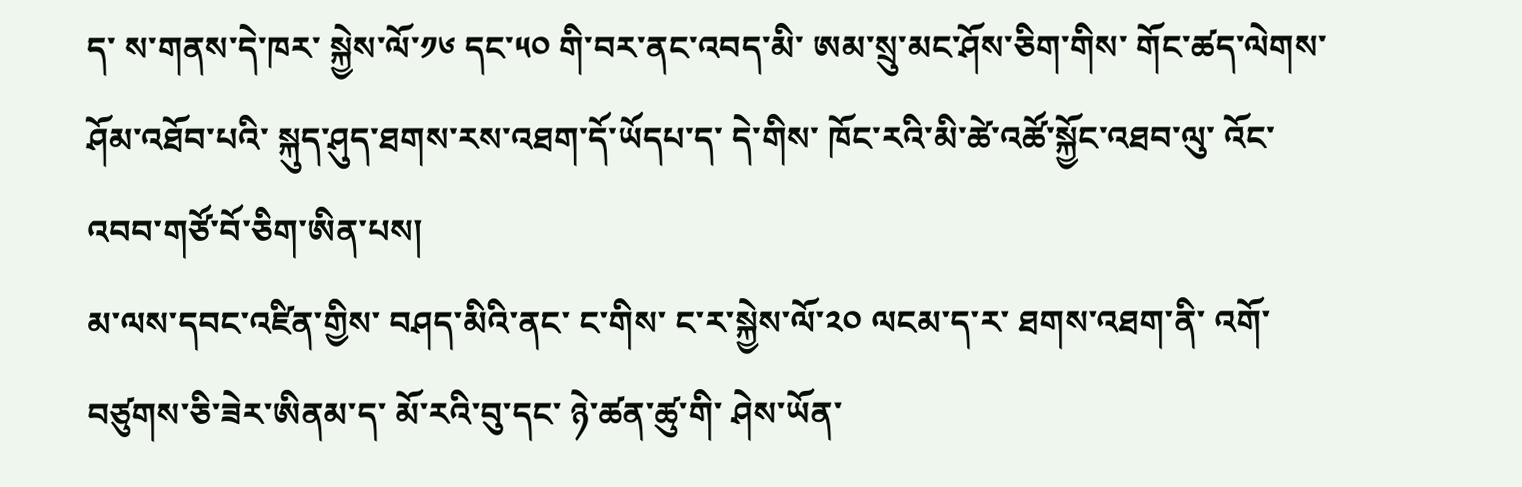ད་ ས་གནས་དེ་ཁར་ སྐྱེས་ལོ་༡༦ དང་༥༠ གི་བར་ནང་འབད་མི་ ཨམ་སྲུ་མང་ཤོས་ཅིག་གིས་ གོང་ཚད་ལེགས་ཤོམ་འཐོབ་པའི་ སྐུད་ཤུད་ཐགས་རས་འཐག་དོ་ཡོདཔ་ད་ དེ་གིས་ ཁོང་རའི་མི་ཚེ་འཚོ་སྐྱོང་འཐབ་ལུ་ འོང་འབབ་གཙོ་བོ་ཅིག་ཨིན་པས།
མ་ལས་དབང་འཛིན་གྱིས་ བཤད་མིའི་ནང་ ང་གིས་ ང་ར་སྐྱེས་ལོ་༢༠ ལངམ་ད་ར་ ཐགས་འཐག་ནི་ འགོ་བཙུགས་ཅི་ཟེར་ཨིནམ་ད་ མོ་རའི་བུ་དང་ ཉེ་ཚན་ཚུ་གི་ ཤེས་ཡོན་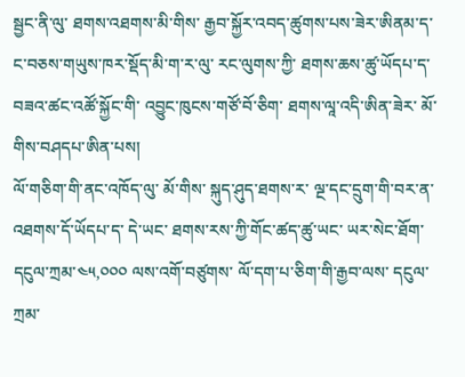སྦྱང་ནི་ལུ་ ཐགས་འཐགས་མི་གིས་ རྒྱབ་སྐྱོར་འབད་ཚུགས་པས་ཟེར་ཨིནམ་ད་ ང་བཅས་གཡུས་ཁར་སྡོད་མི་ག་ར་ལུ་ རང་ལུགས་ཀྱི་ ཐགས་ཆས་ཚུ་ཡོདཔ་ད་ བཟའ་ཚང་འཚོ་སྐྱོང་གི་ འབྱུང་ཁུངས་གཙོ་བོ་ཅིག་ ཐགས་ལཱ་འདི་ཨིན་ཟེར་ མོ་གིས་བཤདཔ་ཨིན་པས།
ལོ་གཅིག་གི་ནང་འཁོད་ལུ་ མོ་གིས་ སྐུད་ཤུད་ཐགས་ར་ ལྔ་དང་དྲུག་གི་བར་ན་ འཐགས་དོ་ཡོདཔ་ད་ དེ་ཡང་ ཐགས་རས་ཀྱི་གོང་ཚད་ཚུ་ཡང་ ཡར་སེང་ཐོག་ དངུལ་ཀྲམ་༤༥,༠༠༠ ལས་འགོ་བཙུགས་ ལོ་དག་པ་ཅིག་གི་རྒྱབ་ལས་ དངུལ་ཀྲམ་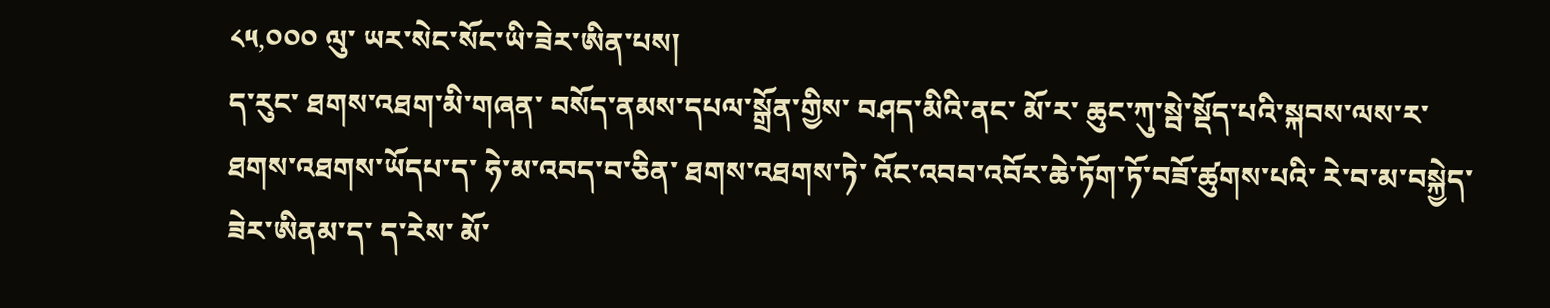༨༥,༠༠༠ ལུ་ ཡར་སེང་སོང་ཡི་ཟེར་ཨིན་པས།
ད་རུང་ ཐགས་འཐག་མི་གཞན་ བསོད་ནམས་དཔལ་སྒྲོན་གྱིས་ བཤད་མིའི་ནང་ མོ་ར་ ཆུང་ཀུ་སྦེ་སྡོད་པའི་སྐབས་ལས་ར་ ཐགས་འཐགས་ཡོདཔ་ད་ ཧེ་མ་འབད་བ་ཅིན་ ཐགས་འཐགས་ཏེ་ འོང་འབབ་འབོར་ཆེ་ཏོག་ཏོ་བཟོ་ཚུགས་པའི་ རེ་བ་མ་བསྐྱེད་ཟེར་ཨིནམ་ད་ ད་རེས་ མོ་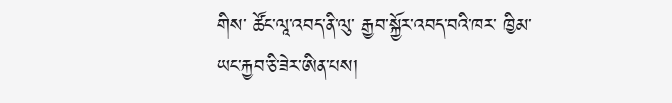གིས་ ཚོང་ལཱ་འབད་ནི་ལུ་ རྒྱབ་སྐྱོར་འབད་བའི་ཁར་ ཁྱིམ་ཡང་རྐྱབ་ཅི་ཟེར་ཨིན་པས།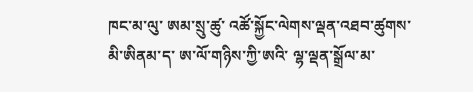ཁང་མ་ལུ་ ཨམ་སྲུ་ཚུ་ འཚོ་སྐྱོང་ལེགས་ལྡན་འཐབ་ཚུགས་མི་ཨིནམ་ད་ ཨ་ལོ་གཉིས་ཀྱི་ཨའི་ ལྷ་ལྡན་སྒྲོལ་མ་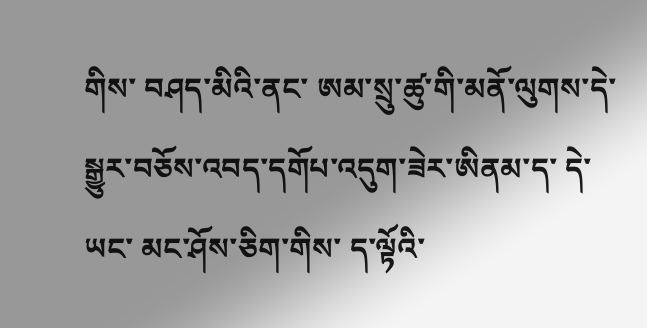གིས་ བཤད་མིའི་ནང་ ཨམ་སྲུ་ཚུ་གི་མནོ་ལུགས་དེ་ སྒྱུར་བཅོས་འབད་དགོཔ་འདུག་ཟེར་ཨིནམ་ད་ དེ་ཡང་ མང་ཤོས་ཅིག་གིས་ ད་ལྟོའི་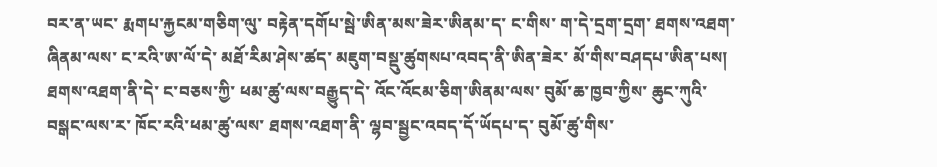བར་ན་ཡང་ རྨགཔ་རྐྱངམ་གཅིག་ལུ་ བརྟེན་དགོཔ་སྦེ་ཨིན་མས་ཟེར་ཨིནམ་ད་ ང་གིས་ ག་དེ་དྲག་དྲག་ ཐགས་འཐག་ཞིནམ་ལས་ ང་རའི་ཨ་ལོ་དེ་ མཐོ་རིམ་ཤེས་ཚད་ མཇུག་བསྡུ་ཚུགསཔ་འབད་ནི་ཨིན་ཟེར་ མོ་གིས་བཤདཔ་ཨིན་པས།
ཐགས་འཐག་ནི་དེ་ ང་བཅས་ཀྱི་ ཕམ་ཚུ་ལས་བརྒྱུད་དེ་ འོང་འོངམ་ཅིག་ཨིནམ་ལས་ བུམོ་ཆ་ཁྱབ་ཀྱིས་ ཆུང་ཀུའི་བསྒང་ལས་ར་ ཁོང་རའི་ཕམ་ཚུ་ལས་ ཐགས་འཐག་ནི་ ལྷབ་སྦྱང་འབད་དོ་ཡོདཔ་ད་ བུམོ་ཚུ་གིས་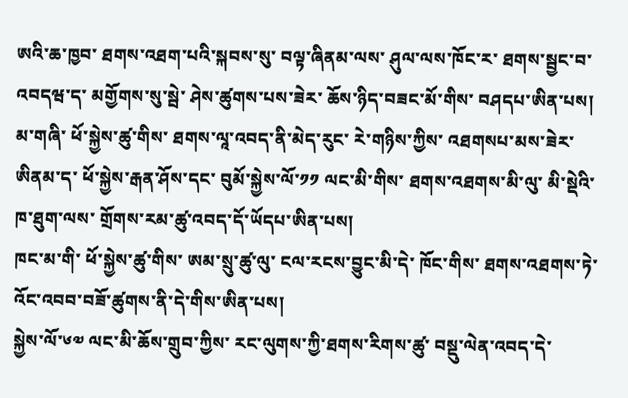ཨའི་ཆ་ཁྱབ་ ཐགས་འཐག་པའི་སྐབས་སུ་ བལྟ་ཞིནམ་ལས་ ཤུལ་ལས་ཁོང་ར་ ཐགས་སྦྱང་བ་འབདཝ་ད་ མགྱོགས་སུ་སྦེ་ ཤེས་ཚུགས་པས་ཟེར་ ཆོས་ཉིད་བཟང་མོ་གིས་ བཤདཔ་ཨིན་པས།
མ་གཞི་ ཕོ་སྐྱེས་ཚུ་གིས་ ཐགས་ལཱ་འབད་ནི་མེད་རུང་ རེ་གཉིས་ཀྱིས་ འཐགསཔ་མས་ཟེར་ཨིནམ་ད་ ཕོ་སྐྱེས་རྒན་ཤོས་དང་ བུམོ་སྐྱེས་ལོ་༡༡ ལང་མི་གིས་ ཐགས་འཐགས་མི་ལུ་ མི་སྡེའི་ཁ་ཐུག་ལས་ གྲོགས་རམ་ཚུ་འབད་དོ་ཡོདཔ་ཨིན་པས།
ཁང་མ་གི་ ཕོ་སྐྱེས་ཚུ་གིས་ ཨམ་སྲུ་ཚུ་ལུ་ ངལ་རངས་བྱུང་མི་དེ་ ཁོང་གིས་ ཐགས་འཐགས་ཏེ་ འོང་འབབ་བཟོ་ཚུགས་ནི་དེ་གིས་ཨིན་པས།
སྐྱེས་ལོ་༦༧ ལང་མི་ཆོས་གྲུབ་ཀྱིས་ རང་ལུགས་ཀྱི་ཐགས་རིགས་ཚུ་ བསྡུ་ལེན་འབད་དེ་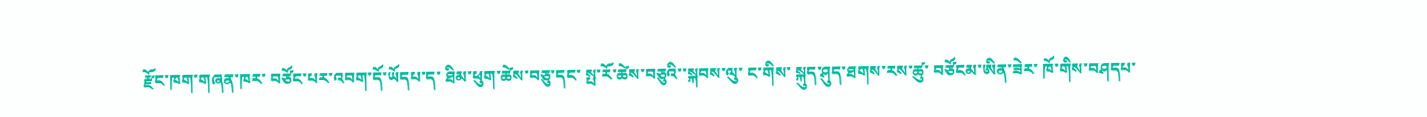རྫོང་ཁག་གཞན་ཁར་ བཙོང་པར་འབག་དོ་ཡོདཔ་ད་ ཐིམ་ཕུག་ཚེས་བཅུ་དང་ སྤ་རོ་ཚེས་བཅུའི་་སྐབས་ལུ་ ང་གིས་ སྐུད་ཤུད་ཐགས་རས་ཚུ་ བཙོངམ་ཨིན་ཟེར་ ཁོ་གིས་བཤདཔ་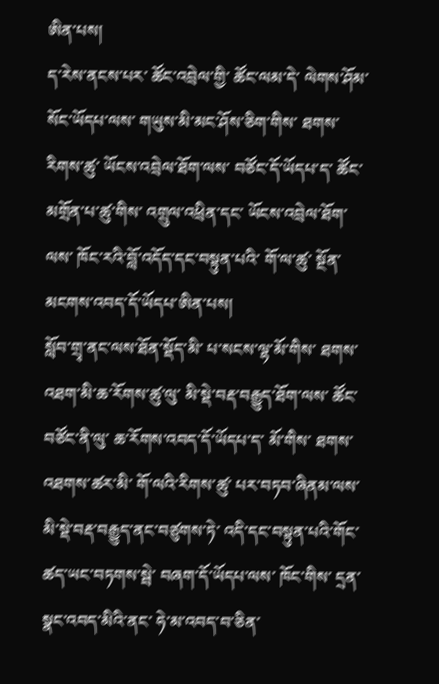ཨིན་པས།
ད་རེས་ནངས་པར་ ཚོང་འབྲེལ་གྱི་ ཚོང་ལམ་དེ་ ལེགས་ཤོམ་སོང་ཡོདཔ་ལས་ གཡུས་མི་མང་ཤོས་ཅིག་གིས་ ཐགས་རིགས་ཚུ་ ཡོངས་འབྲེལ་ཐོག་ལས་ བཙོང་དོ་ཡོདཔ་ད་ ཚོང་མགྲོན་པ་ཚུ་གིས་ འགྲུལ་འཕྲིན་དང་ ཡོངས་འབྲེལ་ཐོག་ལས་ ཁོང་རའི་བློ་འདོད་དང་བསྟུན་པའི་ གོ་ལ་ཚུ་ སྔོན་མངགས་འབད་དོ་ཡོདཔ་ཨིན་པས།
སློབ་གྲྭ་ནང་ལས་ཐོན་སྡོད་མི་ པ་སངས་ལྷ་མོ་གིས་ ཐགས་འཐག་མི་ཆ་རོགས་ཚུ་ལུ་ མི་སྡེ་བརྡ་བརྒྱུད་ཐོག་ལས་ ཚོང་བཙོང་ནི་ལུ་ ཆ་རོགས་འབད་དོ་ཡོདཔ་ད་ མོ་གིས་ ཐགས་འཐགས་ཚར་མི་ གོ་ལའི་རིགས་ཚུ་ པར་བཏབ་ཞིནམ་ལས་ མི་སྡེ་བརྡ་བརྒྱུད་ནང་བཙུགས་ཏེ་ འདི་དང་བསྟུན་པའི་གོང་ཚད་ཡང་བཏགས་སྦེ་ བཞག་དོ་ཡོདཔ་ལས་ ཁོང་གིས་ དྲན་སྣང་འབད་མིའི་ནང་ ཧེ་མ་འབད་བ་ཅིན་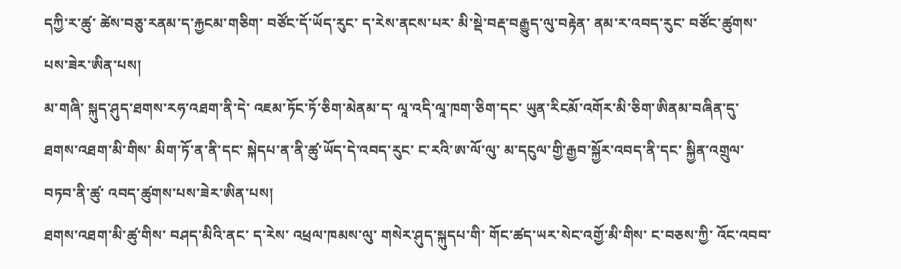དཀྱི་ར་ཚུ་ ཚེས་བཅུ་རནམ་ད་རྐྱངམ་གཅིག་ བཙོང་དོ་ཡོད་རུང་ ད་རེས་ནངས་པར་ མི་སྡེ་བརྡ་བརྒྱུད་ལུ་བརྟེན་ ནམ་ར་འབད་རུང་ བཙོང་ཚུགས་པས་ཟེར་ཨིན་པས།
མ་གཞི་ སྐུད་ཤུད་ཐགས་རཧ་འཐག་ནི་དེ་ འཇམ་ཏོང་ཏོ་ཅིག་མེནམ་ད་ ལཱ་འདི་ལཱ་ཁག་ཅིག་དང་ ཡུན་རིངམོ་འགོར་མི་ཅིག་ཨིནམ་བཞིན་དུ་ ཐགས་འཐག་མི་གིས་ མིག་ཏོ་ན་ནི་དང་ སྐེདཔ་ན་ནི་ཚུ་ཡོད་དེ་འབད་རུང་ ང་རའི་ཨ་ལོ་ལུ་ མ་དངུལ་གྱི་རྒྱབ་སྐྱོར་འབད་ནི་དང་ སྐྱིན་འགྲུལ་བཏབ་ནི་ཚུ་ འབད་ཚུགས་པས་ཟེར་ཨིན་པས།
ཐགས་འཐག་མི་ཚུ་གིས་ བཤད་མིའི་ནང་ ད་རེས་ འཕྲལ་ཁམས་ལུ་ གསེར་ཤུད་སྐུདཔ་གི་ གོང་ཚད་ཡར་སེང་འགྱོ་མི་གིས་ ང་བཅས་ཀྱི་ འོང་འབབ་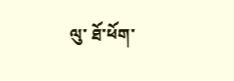ལུ་ ཐོ་ཕོག་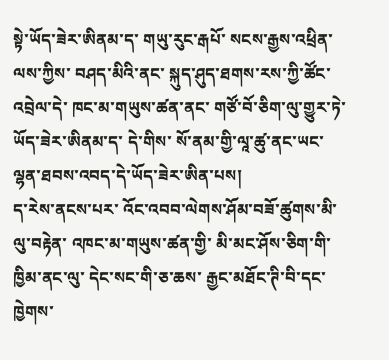སྟེ་ཡོད་ཟེར་ཨིནམ་ད་ གཡུ་རུང་རྒཔོ་ སངས་རྒྱས་འཕྲིན་ལས་ཀྱིས་ བཤད་མིའི་ནང་ སྐུད་ཤུད་ཐགས་རས་ཀྱི་ཚོང་འབྲེལ་དེ་ ཁང་མ་གཡུས་ཚན་ནང་ གཙོ་བོ་ཅིག་ལུ་གྱུར་ཏེ་ཡོད་ཟེར་ཨིནམ་ད་ དེ་གིས་ སོ་ནམ་གྱི་ལཱ་ཚུ་ནང་ཡང་ ལྷན་ཐབས་འབད་དེ་ཡོད་ཟེར་ཨིན་པས།
ད་རེས་ནངས་པར་ འོང་འབབ་ལེགས་ཤོམ་བཟོ་ཚུགས་མི་ལུ་བརྟེན་ འཁང་མ་གཡུས་ཚན་གྱི་ མི་མང་ཤོས་ཅིག་གི་ཁྱིམ་ནང་ལུ་ དེང་སང་གི་ཅ་ཆས་ རྒྱང་མཐོང་ཊི་བི་དང་ ཁྱེགས་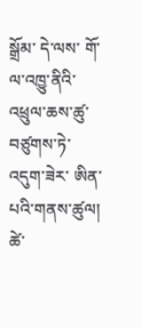སྒྲོམ་ དེ་ལས་ གོ་ལ་འཁྱུ་ནིའི་འཕྲུལ་ཆས་ཚུ་ བཙུགས་ཏེ་འདུག་ཟེར་ ཨིན་པའི་གནས་ཚུལ།
ཚེ་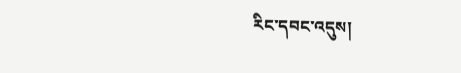རིང་དབང་འདུས།